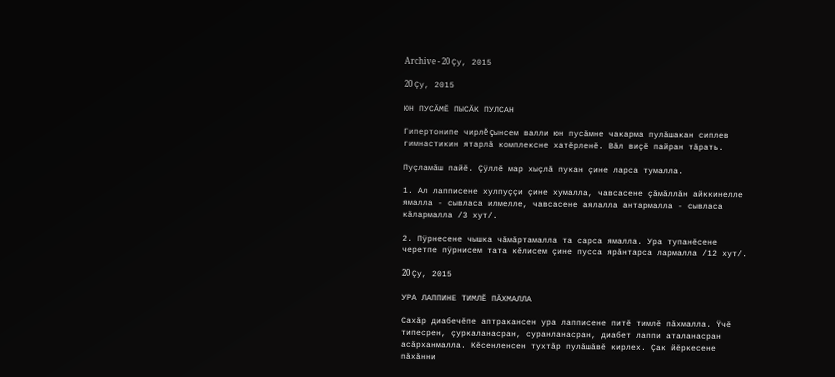Archive - 20 Çу, 2015

20 Çу, 2015

ЮН ПУСĂМĔ ПЫСĂК ПУЛСАН

Гипертонипе чирлĕ çынсем валли юн пусăмне чакарма пулăшакан сиплев гимнастикин ятарлă комплексне хатĕрленĕ. Вăл виçĕ пайран тăрать.

Пуçламăш пайĕ. Çÿллĕ мар хыçлă пукан çине ларса тумалла.

1. Ал лапписене хулпуççи çине хумалла, чавсасене çăмăллăн айккинелле ямалла - сывласа илмелле, чавсасене аялалла антармалла - сывласа кăлармалла /3 хут/.

2. Пÿрнесене чышка чăмăртамалла та сарса ямалла. Ура тупанĕсене черетпе пÿрнисем тата кĕлисем çине пусса ярăнтарса лармалла /12 хут/.

20 Çу, 2015

УРА ЛАППИНЕ ТИМЛĔ ПĂХМАЛЛА

Сахăр диабечĕпе аптракансен ура лапписене питĕ тимлĕ пăхмалла. Ÿчĕ типесрен, çуркаланасран, суранланасран, диабет лаппи аталанасран асăрханмалла. Кĕсенленсен тухтăр пулăшăвĕ кирлех. Çак йĕркесене пăхăнни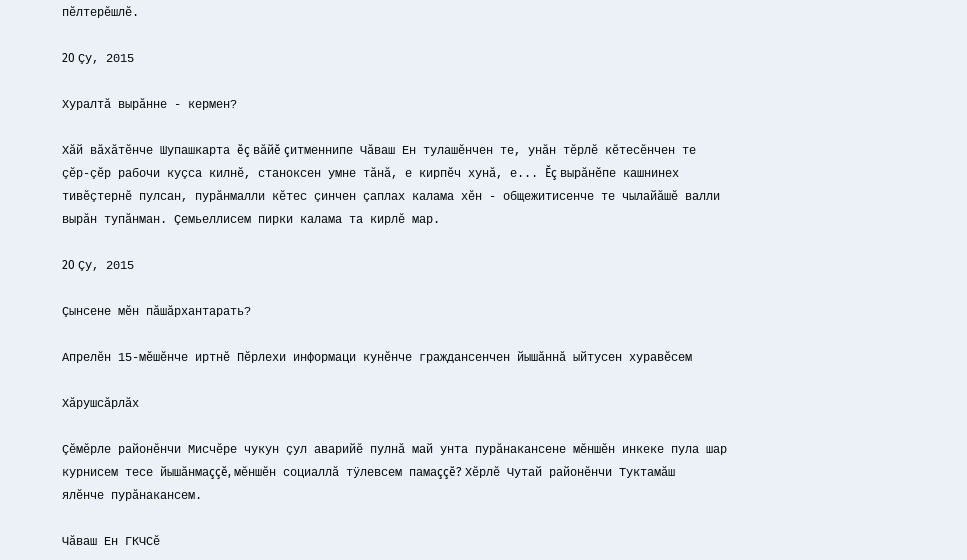пĕлтерĕшлĕ.

20 Çу, 2015

Хуралтă вырăнне - кермен?

Хăй вăхăтĕнче Шупашкарта ĕç вăйĕ çитменнипе Чăваш Ен тулашĕнчен те, унăн тĕрлĕ кĕтесĕнчен те çĕр-çĕр рабочи куçса килнĕ, станоксен умне тăнă, е кирпĕч хунă, е... Ĕç вырăнĕпе кашнинех тивĕçтернĕ пулсан, пурăнмалли кĕтес çинчен çаплах калама хĕн - общежитисенче те чылайăшĕ валли вырăн тупăнман. Çемьеллисем пирки калама та кирлĕ мар.

20 Çу, 2015

Çынсене мĕн пăшăрхантарать?

Апрелĕн 15-мĕшĕнче иртнĕ Пĕрлехи информаци кунĕнче граждансенчен йышăннă ыйтусен хуравĕсем

Хăрушсăрлăх

Çĕмĕрле районĕнчи Мисчĕре чукун çул аварийĕ пулнă май унта пурăнакансене мĕншĕн инкеке пула шар курнисем тесе йышăнмаççĕ, мĕншĕн социаллă тÿлевсем памаççĕ? Хĕрлĕ Чутай районĕнчи Туктамăш ялĕнче пурăнакансем.

Чăваш Ен ГКЧСĕ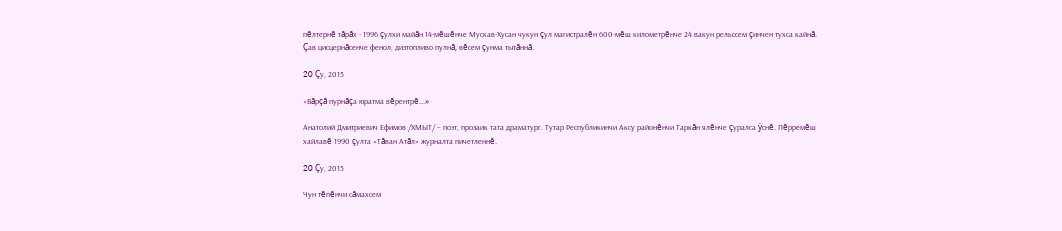пĕлтернĕ тăрăх - 1996 çулхи майăн 14-мĕшĕнче Мускав-Хусан чукун çул магистралĕн 600-мĕш километрĕнче 24 вакун рельссем çинчен тухса кайнă. Çав цисцернăсенче фенол, дизтопливо пулнă, вĕсем çунма тытăннă.

20 Çу, 2015

«Вăрçă пурнăçа юратма вĕрентрĕ...»

Анатолий Дмитриевич Ефимов /ХМЫТ/ – поэт, прозаик тата драматург. Тутар Республикинчи Аксу районĕнчи Таркăн ялĕнче çуралса ÿснĕ. Пĕрремĕш хайлавĕ 1990 çулта «Тăван Атăл» журналта пичетленнĕ.

20 Çу, 2015

Чун тĕпĕнчи сăмахсем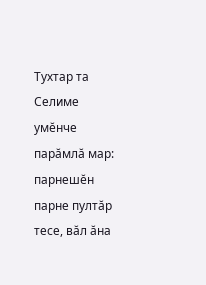Тухтар та Селиме умĕнче парăмлă мар: парнешĕн парне пултăр тесе, вăл ăна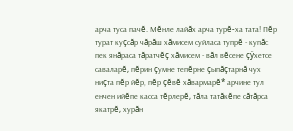арча туса пачĕ. Мĕнле лайăх арча турĕ-ха тата! Пĕр турат куçсăр чăрăш хăмисем суйласа тупрĕ - купăс пек янăраса тăратчĕç хăмисем - вăл вĕсене çÿхетсе саваларĕ, пĕрин çумне тепĕрне çыпăçтарнă чух ниçта пĕр йĕр, пĕр çĕвĕ хăвармарĕ* арчине тул енчен ийĕпе касса тĕрлерĕ, тăла татăкĕпе сăтăрса якатрĕ, хурăн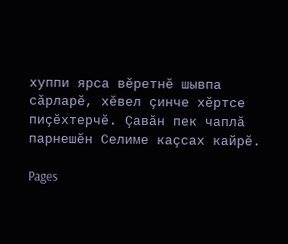хуппи ярса вĕретнĕ шывпа сăрларĕ, хĕвел çинче хĕртсе пиçĕхтерчĕ. Çавăн пек чаплă парнешĕн Селиме каçсах кайрĕ.

Pages